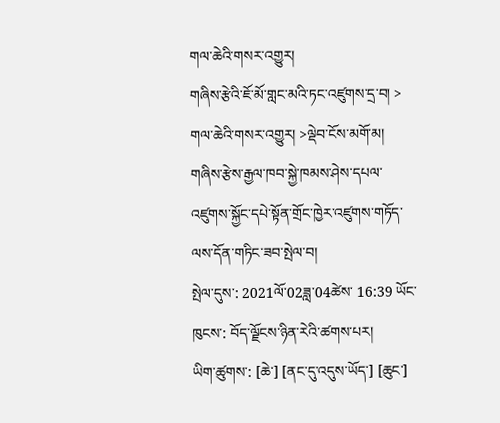གལ་ཆེའི་གསར་འགྱུར།
གཞིས་རྩེའི་ཇོ་མོ་གླང་མའི་ཏང་འཛུགས་དྲ་བ། > གལ་ཆེའི་གསར་འགྱུར། >ལྡེབ་ངོས་མགོ་མ།
གཞིས་རྩེས་རྒྱལ་ཁབ་སྐྱེ་ཁམས་ཤེས་དཔལ་འཛུགས་སྐྱོང་དཔེ་སྟོན་གྲོང་ཁྱེར་འཛུགས་གཏོད་ལས་དོན་གཏིང་ཟབ་སྤེལ་བ།
སྤེལ་དུས་: 2021ལོ་02ཟླ་04ཚེས་ 16:39 ཡོང་ཁུངས་: བོད་ལྗོངས་ཉིན་རེའི་ཚགས་པར།
ཡིག་ཚུགས་: [ཆེ་] [ནང་དུ་འདུས་ཡོད་] [ཆུང་]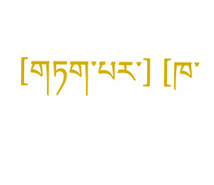[གཏག་པར་] [ཁ་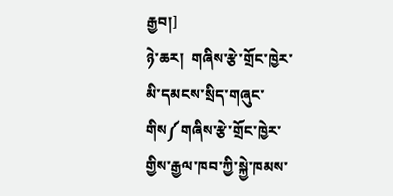རྒྱབ།]
ཉེ་ཆར།  གཞིས་རྩེ་གྲོང་ཁྱེར་མི་དམངས་སྲིད་གཞུང་གིས༼གཞིས་རྩེ་གྲོང་ཁྱེར་གྱིས་རྒྱལ་ཁབ་ཀྱི་སྐྱེ་ཁམས་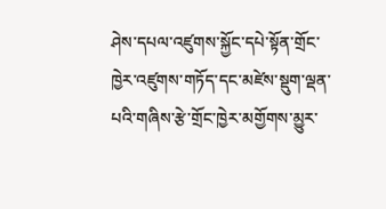ཤེས་དཔལ་འཛུགས་སྐྱོང་དཔེ་སྟོན་གྲོང་ཁྱེར་འཛུགས་གཏོད་དང་མཛེས་སྡུག་ལྡན་པའི་གཞིས་རྩེ་གྲོང་ཁྱེར་མགྱོགས་མྱུར་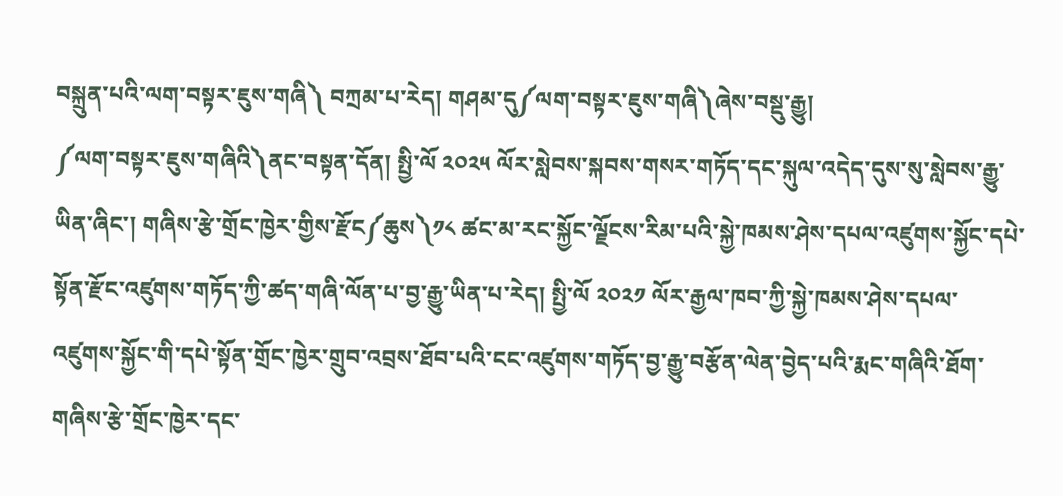བསྐྲུན་པའི་ལག་བསྟར་ཇུས་གཞི༽ བཀྲམ་པ་རེད། གཤམ་དུ༼ལག་བསྟར་ཇུས་གཞི༽ཞེས་བསྡུ་རྒྱུ།
༼ལག་བསྟར་ཇུས་གཞིའི༽ནང་བསྟན་དོན། སྤྱི་ལོ ༢༠༢༥ ལོར་སླེབས་སྐབས་གསར་གཏོད་དང་སྐུལ་འདེད་དུས་སུ་སླེབས་རྒྱུ་ཡིན་ཞིང་། གཞིས་རྩེ་གྲོང་ཁྱེར་གྱིས་རྫོང༼ཆུས༽༡༨ ཚང་མ་རང་སྐྱོང་ལྗོངས་རིམ་པའི་སྐྱེ་ཁམས་ཤེས་དཔལ་འཛུགས་སྐྱོང་དཔེ་སྟོན་རྫོང་འཛུགས་གཏོད་ཀྱི་ཚད་གཞི་ལོན་པ་བྱ་རྒྱུ་ཡིན་པ་རེད། སྤྱི་ལོ ༢༠༢༡ ལོར་རྒྱལ་ཁབ་ཀྱི་སྐྱེ་ཁམས་ཤེས་དཔལ་འཛུགས་སྐྱོང་གི་དཔེ་སྟོན་གྲོང་ཁྱེར་གྲུབ་འབྲས་ཐོབ་པའི་ངང་འཛུགས་གཏོད་བྱ་རྒྱུ་བརྩོན་ལེན་བྱེད་པའི་རྨང་གཞིའི་ཐོག་གཞིས་རྩེ་གྲོང་ཁྱེར་དང་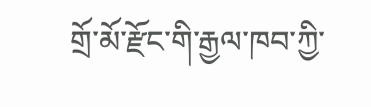གྲོ་མོ་རྫོང་གི་རྒྱལ་ཁབ་ཀྱི་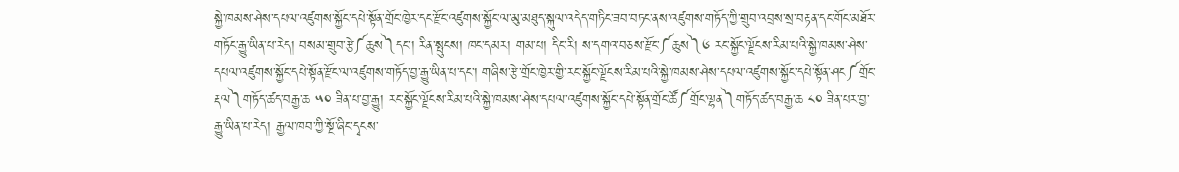སྐྱེ་ཁམས་ཤེས་དཔལ་འཛུགས་སྐྱོང་དཔེ་སྟོན་གྲོང་ཁྱེར་དང་རྫོང་འཛུགས་སྐྱོང་ལ་མུ་མཐུད་སྐུལ་འདེད་གཏིང་ཟབ་བཏང་ནས་འཛུགས་གཏོད་ཀྱི་གྲུབ་འབྲས་སྲ་བརྟན་དང་གོང་མཐོར་གཏོང་རྒྱུ་ཡིན་པ་རེད། བསམ་གྲུབ་རྩེ༼ཆུས༽དང་། རིན་སྤུངས། ཁང་དམར། གམ་པ། དིང་རི། ས་དགའ་བཅས་རྫོང་༼ཆུས༽༦ རང་སྐྱོང་ལྗོངས་རིམ་པའི་སྐྱེ་ཁམས་ཤེས་དཔལ་འཛུགས་སྐྱོང་དཔེ་སྟོན་རྫོང་ལ་འཛུགས་གཏོད་བྱ་རྒྱུ་ཡིན་པ་དང་། གཞིས་རྩེ་གྲོང་ཁྱེར་གྱི་རང་སྐྱོང་ལྗོངས་རིམ་པའི་སྐྱེ་ཁམས་ཤེས་དཔལ་འཛུགས་སྐྱོང་དཔེ་སྟོན་ཤང༼གྲོང་རྡལ༽གཏོད་ཚད་བརྒྱ་ཆ ༥༠ ཟིན་པ་བྱ་རྒྱུ། རང་སྐྱོང་ལྗོངས་རིམ་པའི་སྐྱེ་ཁམས་ཤེས་དཔལ་འཛུགས་སྐྱོང་དཔེ་སྟོན་གྲོང་ཚོ༼གྲོང་ལྷན༽གཏོད་ཚད་བརྒྱ་ཆ ༨༠ ཟིན་པར་བྱ་རྒྱུ་ཡིན་པ་རེད། རྒྱལ་ཁབ་ཀྱི་སྔོ་ཞིང་དྭངས་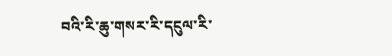བའི་རི་ཆུ་གསར་རི་དངུལ་རི་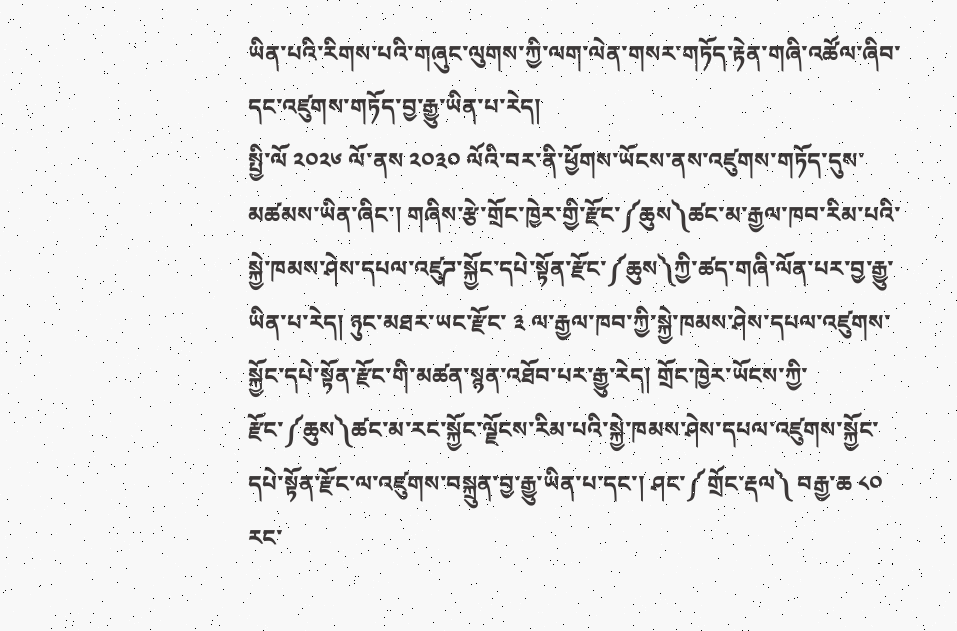ཡིན་པའི་རིགས་པའི་གཞུང་ལུགས་ཀྱི་ལག་ལེན་གསར་གཏོད་རྟེན་གཞི་འཚོལ་ཞིབ་དང་འཛུགས་གཏོད་བྱ་རྒྱུ་ཡིན་པ་རེད།
སྤྱི་ལོ ༢༠༢༦ ལོ་ནས ༢༠༣༠ ལོའི་བར་ནི་ཕྱོགས་ཡོངས་ནས་འཛུགས་གཏོད་དུས་མཚམས་ཡིན་ཞིང་། གཞིས་རྩེ་གྲོང་ཁྱེར་གྱི་རྫོང་༼ཆུས༽ཚང་མ་རྒྱལ་ཁབ་རིམ་པའི་སྐྱེ་ཁམས་ཤེས་དཔལ་འཛུཌ་སྐྱོང་དཔེ་སྟོན་རྫོང་༼ཆུས༽ཀྱི་ཚད་གཞི་ལོན་པར་བྱ་རྒྱུ་ཡིན་པ་རེད། ཉུང་མཐར་ཡང་རྫོང་ ༣ ལ་རྒྱལ་ཁབ་ཀྱི་སྐྱེ་ཁམས་ཤེས་དཔལ་འཛུགས་སྐྱོང་དཔེ་སྟོན་རྫོང་གི་མཚན་སྙན་འཐོབ་པར་རྒྱུ་རེད། གྲོང་ཁྱེར་ཡོངས་ཀྱི་རྫོང་༼ཆུས༽ཚང་མ་རང་སྐྱོང་ལྗོངས་རིམ་པའི་སྐྱེ་ཁམས་ཤེས་དཔལ་འཛུགས་སྐྱོང་དཔེ་སྟོན་རྫོང་ལ་འཛུགས་བསྐྲུན་བྱ་རྒྱུ་ཡིན་པ་དང་། ཤང་༼གྲོང་རྡལ༽ བརྒྱ་ཆ ༨༠ རང་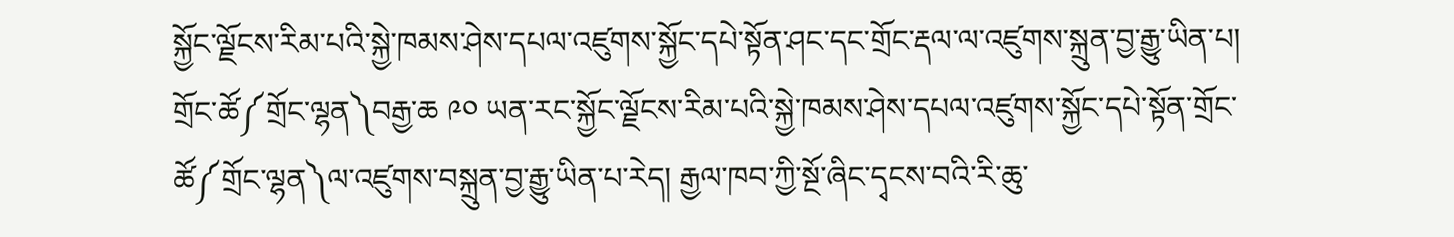སྐྱོང་ལྗོངས་རིམ་པའི་སྐྱེ་ཁམས་ཤེས་དཔལ་འཛུགས་སྐྱོང་དཔེ་སྟོན་ཤང་དང་གྲོང་རྡལ་ལ་འཛུགས་སྐྲུན་བྱ་རྒྱུ་ཡིན་པ། གྲོང་ཚོ༼གྲོང་ལྷན༽བརྒྱ་ཆ ༩༠ ཡན་རང་སྐྱོང་ལྗོངས་རིམ་པའི་སྐྱེ་ཁམས་ཤེས་དཔལ་འཛུགས་སྐྱོང་དཔེ་སྟོན་གྲོང་ཚོ༼གྲོང་ལྷན༽ལ་འཛུགས་བསྐྲུན་བྱ་རྒྱུ་ཡིན་པ་རེད། རྒྱལ་ཁབ་ཀྱི་སྔོ་ཞིང་དྭངས་བའི་རི་ཆུ་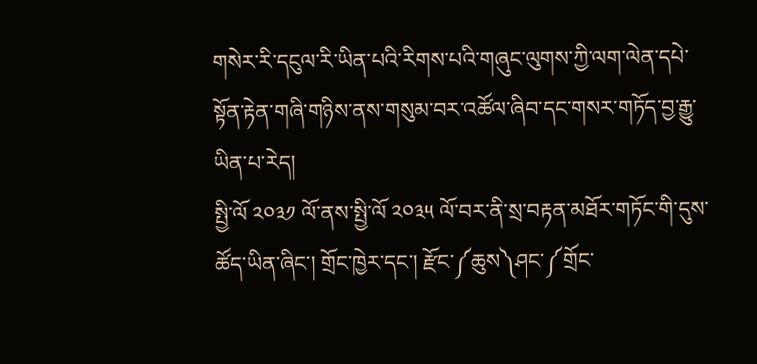གསེར་རི་དངུལ་རི་ཡིན་པའི་རིགས་པའི་གཞུང་ལུགས་ཀྱི་ལག་ལེན་དཔེ་སྟོན་རྟེན་གཞི་གཉིས་ནས་གསུམ་བར་འཚོལ་ཞིབ་དང་གསར་གཏོད་བྱ་རྒྱུ་ཡིན་པ་རེད།
སྤྱི་ལོ ༢༠༣༡ ལོ་ནས་སྤྱི་ལོ ༢༠༣༥ ལོ་བར་ནི་སྲ་བརྟན་མཐོར་གཏོང་གི་དུས་ཚོད་ཡིན་ཞིང་། གྲོང་ཁྱེར་དང་། རྫོང་༼ཆུས༽ཤང་༼གྲོང་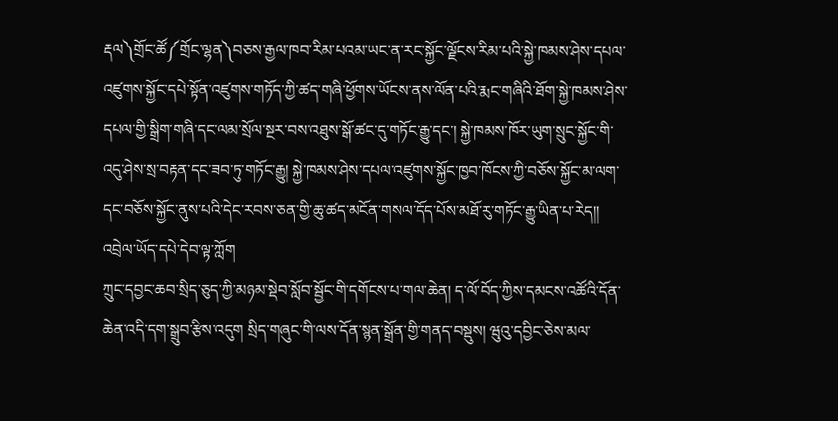རྡལ༽གྲོང་ཚོ༼གྲོང་ལྷན༽བཅས་རྒྱལ་ཁབ་རིམ་པའམ་ཡང་ན་རང་སྐྱོང་ལྗོངས་རིམ་པའི་སྐྱེ་ཁམས་ཤེས་དཔལ་འཛུགས་སྐྱོང་དཔེ་སྟོན་འཛུགས་གཏོད་ཀྱི་ཚད་གཞི་ཕྱོགས་ཡོངས་ནས་ལོན་པའི་རྨང་གཞིའི་ཐོག་སྐྱེ་ཁམས་ཤེས་དཔལ་གྱི་སྒྲིག་གཞི་དང་ལམ་སྲོལ་སྔར་བས་འཐུས་སྒོ་ཚང་དུ་གཏོང་རྒྱུ་དང་། སྐྱེ་ཁམས་ཁོར་ཡུག་སྲུང་སྐྱོང་གི་འདུ་ཤེས་སྲ་བརྟན་དང་ཟབ་ཏུ་གཏོང་རྒྱུ། སྐྱེ་ཁམས་ཤེས་དཔལ་འཛུགས་སྐྱོང་ཁྱབ་ཁོངས་ཀྱི་བཅོས་སྐྱོང་མ་ལག་དང་བཅོས་སྐྱོང་ནུས་པའི་དེང་རབས་ཅན་གྱི་ཆུ་ཚད་མངོན་གསལ་དོད་པོས་མཐོ་རུ་གཏོང་རྒྱུ་ཡིན་པ་རེད།།
འབྲེལ་ཡོད་དཔེ་དེབ་ལྟ་ཀློག
ཀྲུང་དབྱང་ཆབ་སྲིད་ཅུད་ཀྱི་མཉམ་སྡེབ་སློབ་སྦྱོང་གི་དགོངས་པ་གལ་ཆེན། ད་ལོ་བོད་ཀྱིས་དམངས་འཚོའི་དོན་ཆེན་འདི་དག་སྒྲུབ་རྩིས་འདུག སྲིད་གཞུང་གི་ལས་དོན་སྙན་སྒྲོན་གྱི་གནད་བསྡུས། ཝུའུ་དབྱིང་ཅེས་མལ་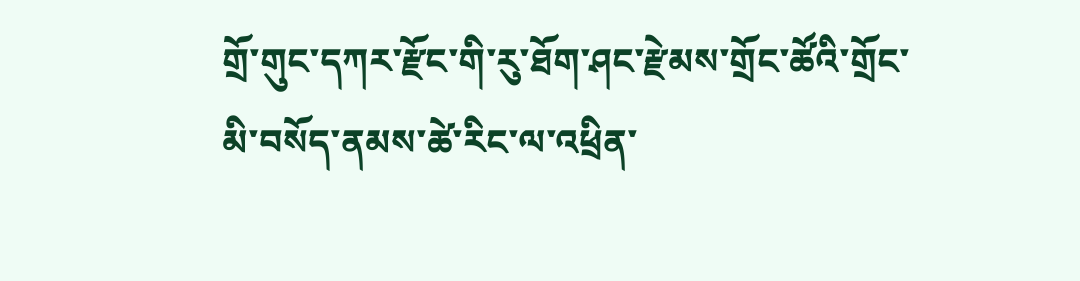གྲོ་གུང་དཀར་རྫོང་གི་རུ་ཐོག་ཤང་རྫེམས་གྲོང་ཚོའི་གྲོང་མི་བསོད་ནམས་ཚེ་རིང་ལ་འཕྲིན་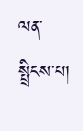ལན་སྤྲིངས་པ།